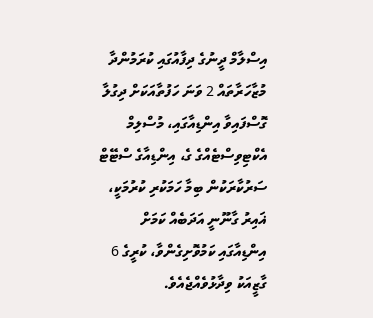އިސްލާމް ދީނުގެ ދިފާއުގައި ކުރަމުންދާ މުޒާހަރާތައް 2 ވަނަ ހަފުތާއަކަށް ދިގުލާ ގޮސްފައިވާ އިންޑިއާގައި، މުސްލިމް އެކްޓިވިސްޓެއްގެ ގެ، އިންޑިއާގެ ސްޓޭޓް ސަރުކާރަކުން ބިމާ ހަމަކުރި ކުރުމަކީ، ޣައިރު ގާނޫނީ އަދަބެއް ކަމަށް އިންޑިއާގައި ކަމުވޮށިގެންވާ، ކުރީގެ 6 ގާޒީއަކު ވިދާޅުވެއްޖެއެވެ.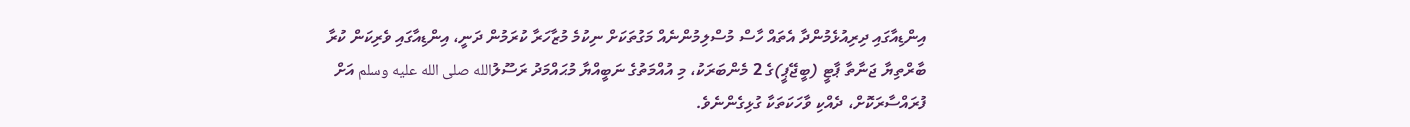އިންޑިއާގައި ދިރިއުޅެމުންދާ އެތައް ހާސް މުސްލިމުންނެއް މަގުތަކަށް ނިކުމެ މުޒާހަރާ ކުރަމުން ދަނީ، އިންޑިއާގައި ވެރިކަން ކުރާ ބާރްތިޔާ ޖަނާތާ ޕާޓީ (ބީޖޭޕީ)ގެ 2 މެންބަރަކު، މި އުއްމަތުގެ ނަބީއްޔާ މުޙައްމަދު ރަސޫލުالله صلى الله عليه وسلم އަށް ފުރައްސާރަކޮށް، ދެއްކި ވާހަކަތަކާ ގުޅިގެންނެވެ.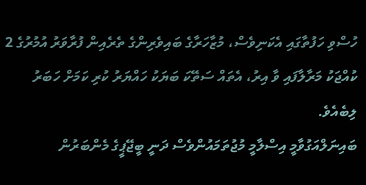ހުސްވި ހަފުތާގައި އެކަނިވެސް، މުޒާހަރާގެ ބައިވެރިންގެ ތެރެއިން ފުރާވަރު އުމުރުގެ 2 ކުއްޖަކު މަރާލާފައި ވާ އިރު، އެތައް ސަތޭކަ ބަޔަކު ހައްޔަރު ކުރި ކަމަށް ހަބަރު ލިބެއެވެ.
ބައިނަލްއަގުވާމީ އިސްލާމީ މުޖުތަމައުންވެސް ދަނީ ބީޖޭޕީގެ މެންބަރުން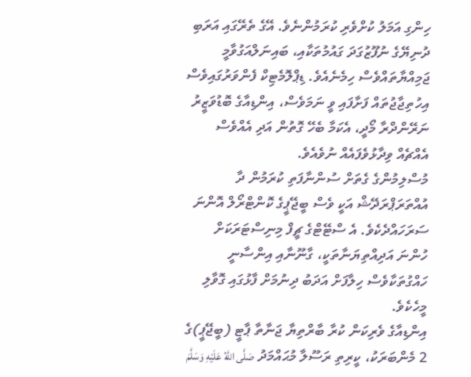ހިންގި އަމަލު ކުށްވެރި ކުރަމުންނެވެ. އޭގެ ތެރޭގައި އަރަބި ދުނިޔޭގެ ނުފޫޒުގަދަ ގައުމުތަކާއި، ބައިނަލްއަގުވާމީ ޖަމިއްޔާތައްވެސް ހިމެނެއެވެ. ޑިޕްލޮމެޓިކް ފެންވަރުގައިވެސް އިހުތިޖާޖުތައް ފަށާފައި ވީ ނަމަވެސް، އިންޑިއާގެ ބޮޑުވަޒީރު ނަރޭންދްރާ މޯދީ، އެކަމާ ބެހޭ ގޮތުން އަދި އެއްވެސް އެއްޗެއް ވިދާޅުވެފައެއް ނުވެއެވެ.
މުސްލިމުންގެ ގެތަށް ސުންނާފަތި ކުރަމުން ދާ އުއްތަރަޕްރަދޭޝް އަކީ ވެސް ބީޖޭޕީގެ ކޮންޓްރޯލް އޮންނަ ސަރަހައްދެކެވެ. އެ ސްޓޭޓްގެ ޗީފް މިނިސްޓަރަކަށް ހުންނަ އަދިއްތިޔަނާތަކީ، ގާނޫނާއި އިންސާނީ ހައްގުތަކާވެސް ހިލާފަށް އަދަބު ދިނުމަށް ފާޅުގައި ގޮވާލި މީހެކެވެ.
އިންޑިއާގެ ވެރިކަން ކުރާ ބާރްތިޔާ ޖަނާތާ ޕާޓީ (ބީޖޭޕީ)ގެ 2 މެންބަރަކު، ކީރިތި ރަސޫލާ މުޙައްމަދު صَلَّى اللّٰهُ عَلَيْهِ وَسَلَّمَ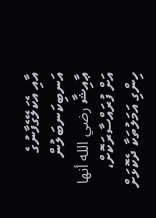އާއި އެކަލޭގެފާނުގެ އަނބިކަނބަލުން ޢާއިޝާ رضي الله أنها އަށް ފުރައްސާރަކޮށް، ހިންގި އަމަލުތަކާ ދެކޮޅަށް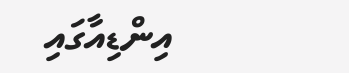އިންޑިއާގައި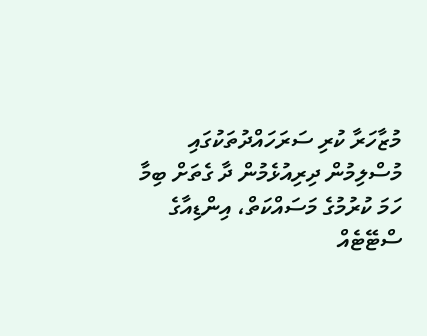މުޒާހަރާ ކުރި ސަރަހައްދުތަކުގައި މުސްލިމުން ދިރިއުޅެމުން ދާ ގެތަށް ބިމާ ހަމަ ކުރުމުގެ މަސައްކަތް، އިންޑިއާގެ ސްޓޭޓެއް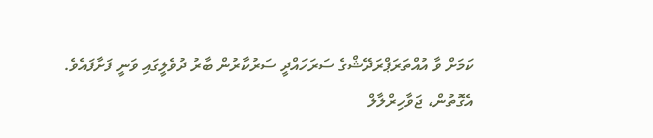ކަމަށް ވާ އުއްތަރަޕްރަދޭޝްގެ ސަރަހައްދީ ސަރުކާރުން ބާރު ދުވެލީގައި ވަނީ ފަށާފައެވެ.
އެގޮތުން، ޖަވާހިރްލާލް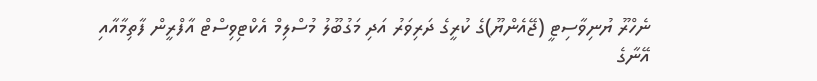ނެހްރޫ ޔުނިވާސިޓީ (ޖޭއެންޔޫ)ގެ ކުރީގެ ދަރިވަރު އަދި މަގުބޫލު މުސްލިމް އެކްޓިވިސްޓް އާފްރީން ފާތިމާއާއި އޭނާގެ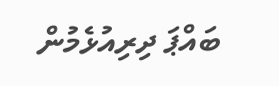ބައްޕަ ދިރިއުޅެމުން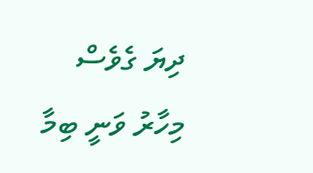ދިޔަ ގެވެސް މިހާރު ވަނީ ބިމާ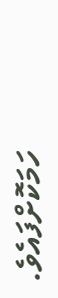ހަމަކޮށްފައެވެ.